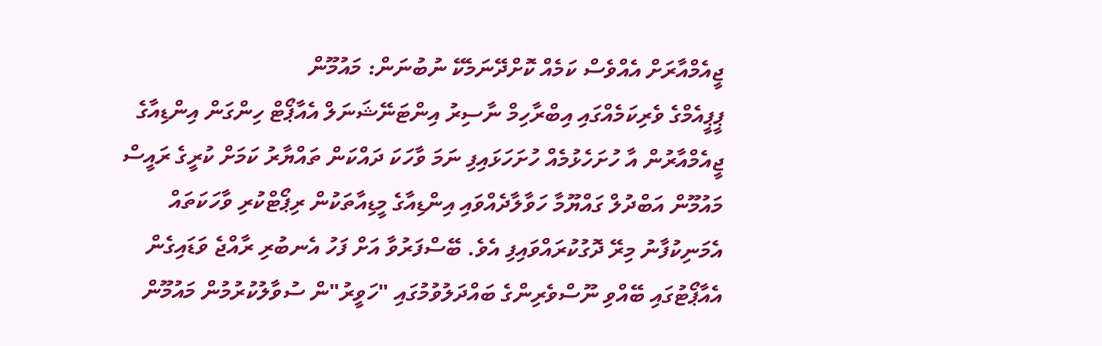ޖީއެމްއާރަށް އެއްވެސް ކަމެއް ކޮށްދޭނަމެކޭ ނުބުނަން: މައުމޫން
ޕީޕީއެމްގެ ވެރިކަމެއްގައި އިބްރާހިމް ނާސިރު އިންޓަނޭޝަނަލް އެއާޕޯޓް ހިންގަން އިންޑިއާގެ ޖީއެމްއާރުން އާ ހުށަހެޅުމެއް ހުށަހަޅައިފި ނަމަ ވާހަކަ ދައްކަން ތައްޔާރު ކަމަށް ކުރީގެ ރައީސް މައުމޫން އަބްދުލް ގައްޔޫމާ ހަވާލާދެއްވައި އިންޑިއާގެ މީޑިއާތަކުން ރިޕޯޓްކުރި ވާހަކަތައް އެމަނިކުފާނު މިރޭ ދޮގުކުރައްވައިފި އެވެ. ބޭސްފަރުވާ އަށް ފަހު އެނބުރި ރާއްޖެ ވަޑައިގެން އެއާޕޯޓުގައި ބޭއްވި ނޫސްވެރިންގެ ބައްދަލުވުމުގައި "ހަވީރު"ން ސުވާލުކުރުމުން މައުމޫން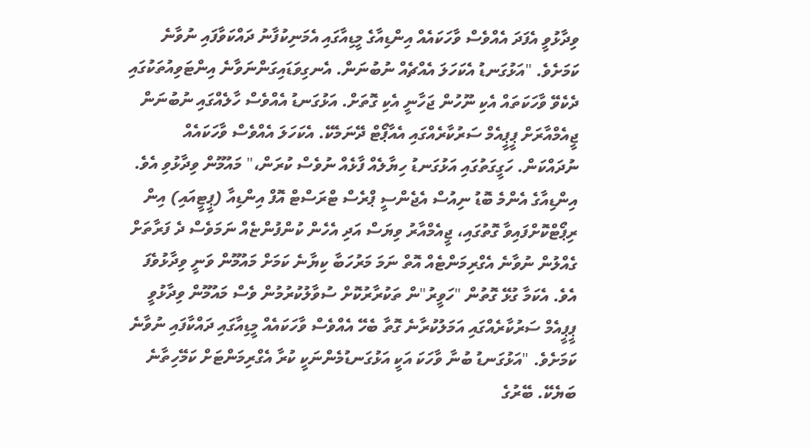ވިދާޅުވީ އެފަދަ އެއްވެސް ވާހަކައެއް އިންޑިއާގެ މީޑިއާގައި އެމަނިކުފާނު ދައްކަވާފައި ނުވާނެ ކަމަށެވެ. "އަޅުގަނޑު އެކަހަލަ އެއްޗެއް ނުބުނަން. އެނގިވަޑައިގަންނަވާނެ އިންޓަވިއުތަކުގައި ދެކެވޭ ވާހަކަތައް އެކި ނޫހުން ޖަހާނީ އެކި ގޮތަށް. އަޅުގަނޑު އެއްވެސް ހާލެއްގައި ނުބުނަން ޖީއެމްއާރަށް ޕީޕީއެމް ސަރުކާރެއްގައި އެއާޕޯޓް ދޭނަމެކޭ. އެކަހަލަ އެއްވެސް ވާހަކައެއް ނުދައްކަން. ހަގީގަތުގައި އަޅުގަނޑު ހިޔާލެއް ފާޅެއް ނުވެސް ކުރަން،" މައުމޫން ވިދާޅުވި އެވެ. އިންޑިއާގެ އެންމެ ބޮޑު ނިއުސް އެޖެންސީ ޕްރެސް ޓްރަސްޓް އޮފް އިންޑިއާ (ޕީޓީއައި) އިން ރިޕޯޓްކޮށްފައިވާ ގޮތުގައި، ޖީއެމްއާރު ވިޔަސް އަދި އެހެން ކުންފުންޏެއް ނަމަވެސް ދެ ފަރާތަށް ގެއްލުން ނުވާނެ އެގްރިމަންޓެއް އޮތް ނަމަ މަރުހަބާ ކިޔާނެ ކަމަށް މައުމޫން ވަނީ ވިދާޅުވެފަ އެވެ. އެކަމާ ގުޅޭ ގޮތުން "ހަވީރު"ން ތަކުރާރުކޮށް ސުވާލުކުރުމުން ވެސް މައުމޫން ވިދާޅުވީ ޕީޕީއެމް ސަރުކާރެއްގައި އަމަލުކުރާނެ ގޮތާ ބެހޭ އެއްވެސް ވާހަކައެއް މީޑިއާގައި ދައްކާފައި ނުވާނެ ކަމަށެވެ. "އަޅުގަނޑު ބުނާ ވާހަކަ އަކީ އަޅުގަނޑުމެންނަކީ ކުރާ އެގްރިމަންޓަށް ކަމޭހިތާނެ ބަޔެކޭ. ބޭރުގެ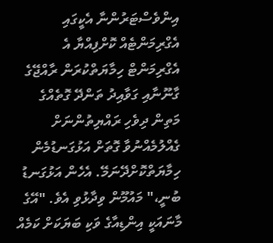އިންވެސްޓަރުންނާ އެކީގައި އެގްރިމަންޓެއް ކޮށްފިއްޔާ އެ އެގްރިމަންޓް ހިމާޔަތްކުރަން ރާއްޖޭގެ ގާނޫނާއި ގަވާއިދު ތަންދޭ ގޮތެއްގެ މަތިން ދިވެހި ރައްޔިތުންނަށް ގެއްލުމެއްނުވާ ގޮތަށް އަޅުގަނޑުމެން ހިމާޔަތްކޮށްދޭނަމޭ. އެހެން އަޅުގަނޑު ބުނީ،" މައުމޫން ވިދާޅުވި އެވެ. "އޭގެ މާނައަކީ އިންޑިއާގެ ވަކި ބަޔަކަށް ކަމެއް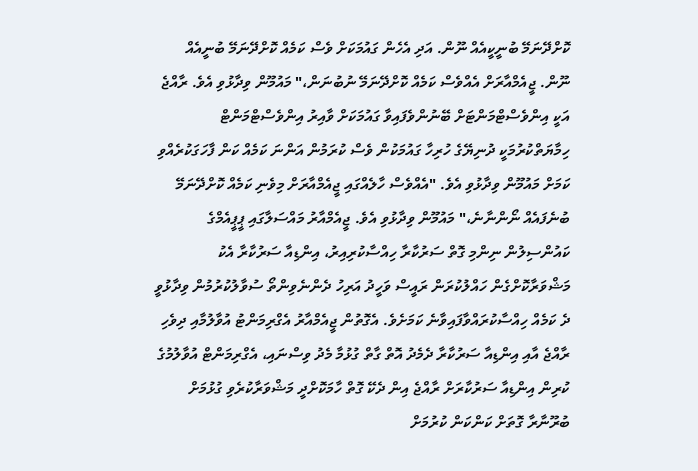ކޮށްދޭނަމޭ ބުނީކީއެއް ނޫން. އަދި އެހެން ގައުމަކަށް ވެސް ކަމެއް ކޮށްދޭނަމޭ ބުނީއެއް ނޫން. ޖީއެމްއާރަށް އެއްވެސް ކަމެއް ކޮށްދޭނަމޭ ނުބުނަން،" މައުމޫން ވިދާޅުވި އެވެ. ރާއްޖެ އަކީ އިންވެސްޓްމަންޓަށް ބޭނުންވެފައިވާ ގައުމަކަށް ވާއިރު އިންވެސްޓްމަންޓް ހިމާޔަތްކުރުމަކީ ދުނިޔޭގެ ހުރިހާ ގައުމަކުން ވެސް ކުރަމުން އަންނަ ކަމެއް ކަން ފާހަގަކުރެއްވި ކަމަށް މައުމޫން ވިދާޅުވި އެވެ. "އެއްވެސް ހާލެއްގައި ޖީއެމްއާރަށް މިވެނި ކަމެއް ކޮށްދޭނަމޭ ބުނެފައެއް ނޯންނާނެ،" މައުމޫން ވިދާޅުވި އެވެ. ޖީއެމްއާރު މައްސަލާގައި ޕީޕީއެމްގެ ކައުންސިލުން ނިންމި ގޮތް ސަރުކާރާ ހިއްސާކުރިއިރު، އިންޑިއާ ސަރުކާރާ އެކު މަޝްވަރާކޮށްގެން ހައްލުކުރަން ރައީސް ވަހީދު އަރިހު ދެންނެވިންތޯ ސުވާލުކުރުމުން ވިދާޅުވީ ދެ ކަމެއް ހިއްސާކުރައްވާފައިވާނެ ކަމަށެވެ. އެގޮތުން ޖީއެމްއާރު އެގްރިމަންޓު އުވާލުމާއި ދިވެހި ރާއްޖެ އާއި އިންޑިއާ ސަރުކާރާ ދެމެދު އޮތް ގާތް ގުޅުމާ މެދު ވިސްނައި، އެގްރިމަންޓް އުވާލުމުގެ ކުރިން އިންޑިއާ ސަރުކާރަށް ރާއްޖެ އިން ދެކޭ ގޮތް ހާމަކޮށްދީ މަޝްވަރާކުރެވި ގުޅުމަށް ބުރޫނާރާ ގޮތަށް ކަންކަން ކުރުމަށް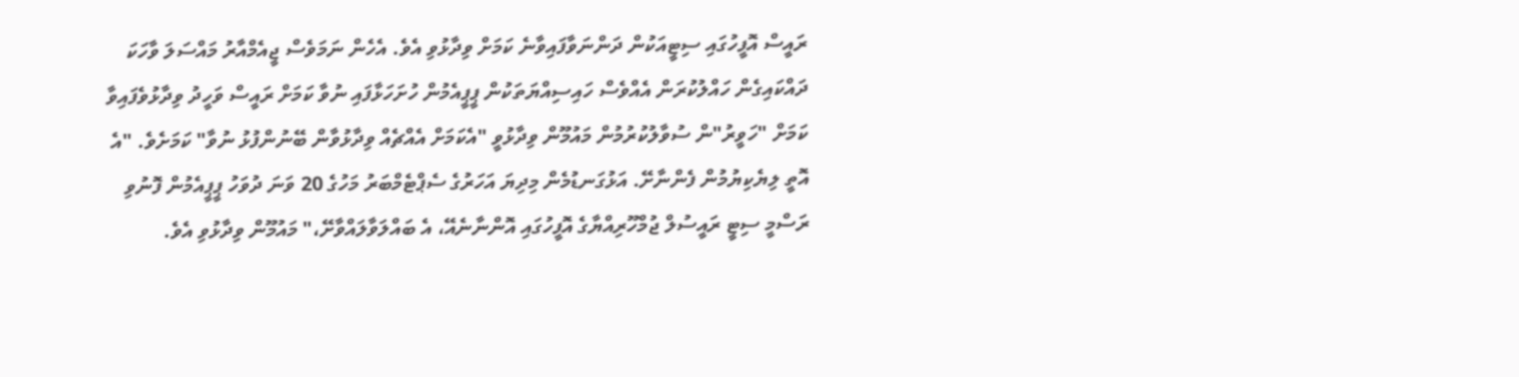ރައީސް އޮފީހުގައި ސިޓީއަކުން ދަންނަވާފައިވާނެ ކަމަށް ވިދާޅުވި އެވެ. އެހެން ނަމަވެސް ޖީއެމްއާރު މައްސަލަ ވާހަކަ ދައްކައިގެން ހައްލުކުރަން އެއްވެސް ހައިސިއްޔަތަކުން ޕީޕީއެމުން ހުށަހަޅާފައި ނުވާ ކަމަށް ރައީސް ވަހީދު ވިދާޅުވެފައިވާ ކަމަށް "ހަވީރު"ން ސުވާލުކުރުމުން މައުމޫން ވިދާޅުވީ "އެކަމަށް އެއްޗެއް ވިދާޅުވާން ބޭނުންފުޅު ނުވާ" ކަމަށެވެ. "އެ އޮތީ ލިޔެކިޔުމުން ފެންނާށޭ. އަޅުގަނޑުމެން މިދިޔަ އަހަރުގެ ސެޕްޓެމްބަރު މަހުގެ 20 ވަނަ ދުވަހު ޕީޕީއެމުން ފޮނުވި ރަސްމީ ސިޓީ ރައީސުލް ޖުމްހޫރިއްޔާގެ އޮފީހުގައި އޮންނާނެއޭ، އެ ބައްލަވާލައްވާށޭ،" މައުމޫން ވިދާޅުވި އެވެ.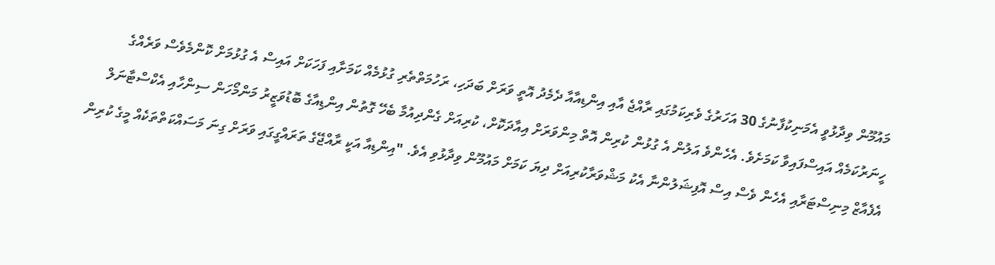މައުމޫން ވިދާޅުވީ އެމަނިކުފާނުގެ 30 އަހަރުގެ ވެރިކަމުގައި ރާއްޖެ އާއި އިންޑިއާއާ ދެމެދު އޮތީ ވަރަށް ބަދަހި، ރަހުމަތްތެރި ގުޅުމެއް ކަމަށާއި ފަހަކަށް އައިސް އެ ގުޅުމަށް ކޮންމެވެސް ވަރެއްގެ ހީނަރުކަމެއް އައިސްފައިވާ ކަމަށެވެ. އެހެންވެ އަލުން އެ ގުޅުން ކުރިން އޮތް މިންވަރަށް އިއާދަކޮށް، ކުރިއަށް ގެންދިއުމާ ބެހޭ ގޮތުން އިންޑިއާގެ ބޮޑުވަޒީރު މަންމޯހަން ސިންހާއި އެކްސްޓާނަލް އެފެއާޒް މިނިސްޓަރާއި އެހެން ވެސް އިސް އޮފިޝަލުންނާ އެކު މަޝްވަރާކުރިއަށް ދިޔަ ކަމަށް މައުމޫން ވިދާޅުވި އެވެ. "އިންޑިއާ އަކީ ރާއްޖޭގެ ތަރައްގީގައި ވަރަށް ގިނަ މަސައްކަތްތަކެއް މީގެ ކުރިން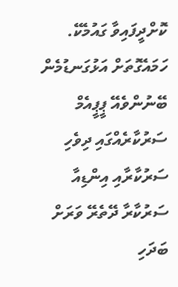ކޮށްދީފައިވާ ގައުމެކޭ. ހަމައެގޮތަށް އަޅުގަނޑުމެން ބޭނުންވެއޭ ޕީޕީއެމް ސަރުކާރެއްގައި ދިވެހި ސަރުކާރާއި އިންޑިއާ ސަރުކާރާ ދޭތެރޭ ވަރަށް ބަދަހި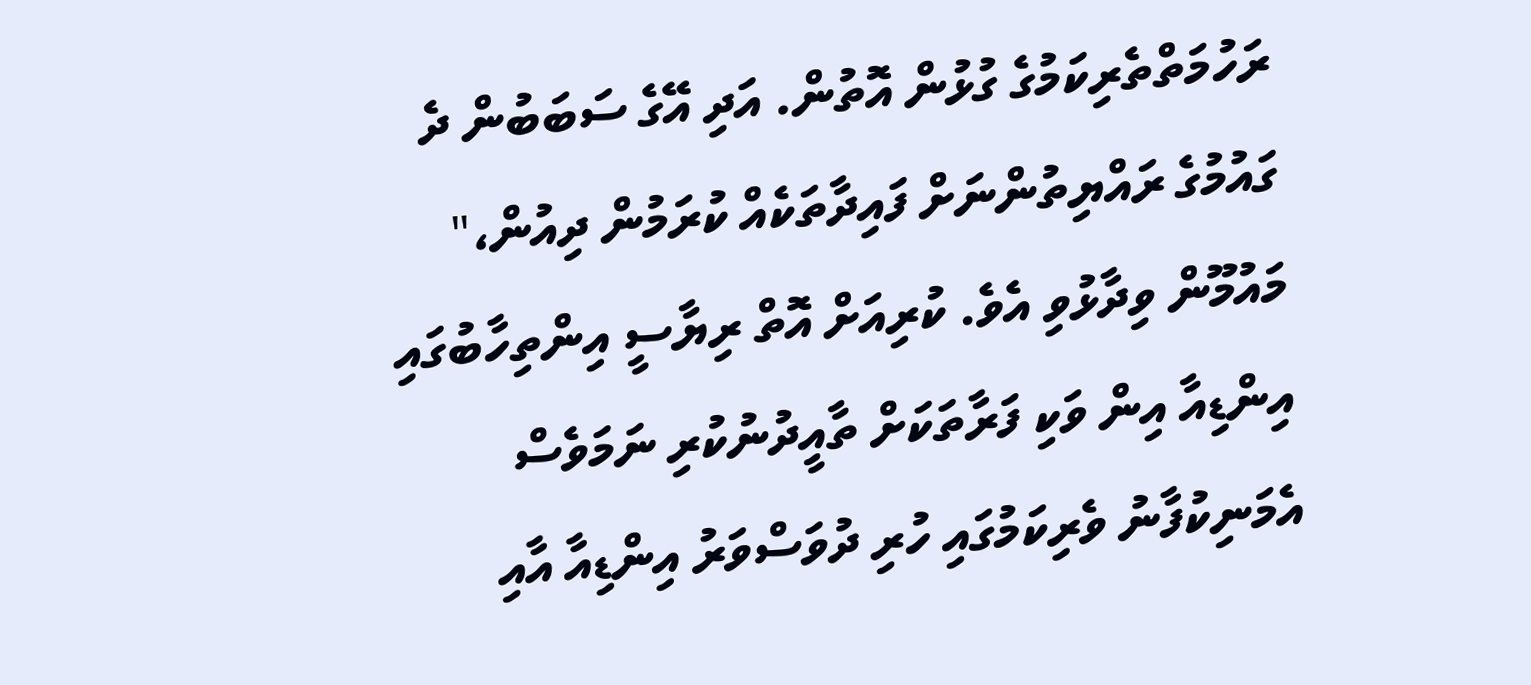ރަހުމަތްތެރިކަމުގެ ގުޅުން އޮތުން. އަދި އޭގެ ސަބަބުން ދެ ގައުމުގެ ރައްޔިތުންނަށް ފައިދާތަކެއް ކުރަމުން ދިއުން،" މައުމޫން ވިދާޅުވި އެވެ. ކުރިއަށް އޮތް ރިޔާސީ އިންތިހާބުގައި އިންޑިއާ އިން ވަކި ފަރާތަކަށް ތާއީދުނުކުރި ނަމަވެސް އެމަނިކުފާނު ވެރިކަމުގައި ހުރި ދުވަސްވަރު އިންޑިއާ އާއި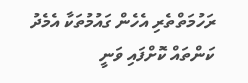ރަހުމަތްތެރި އެހެން ގައުމުތަކާ އެމެދު ކަންތައް ކޮށްފައި ވަނީ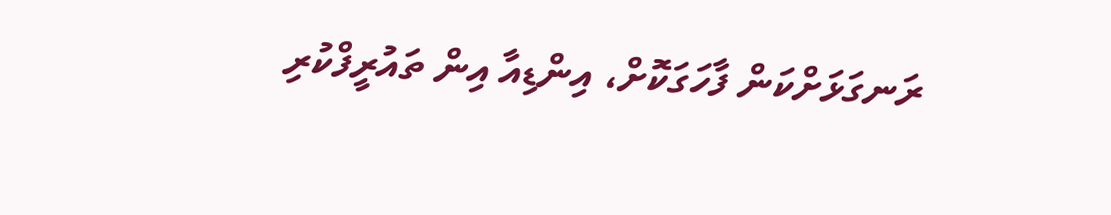ރަނގަޅަށްކަން ފާހަގަކޮށް، އިންޑިއާ އިން ތައުރީފްކުރި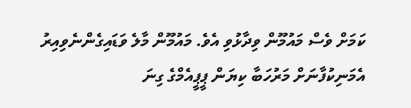ކަމަށް ވެސް މައުމޫން ވިދާޅުވި އެވެ. މައުމޫން މާލެ ވަޑައިގެންނެވިއިރު އެމަނިކުފާނަށް މަރުހަބާ ކިޔަން ޕީޕީއެމްގެ ގިނަ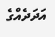އަދަދެއްގެ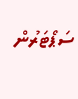ސަޕޯޓަރުން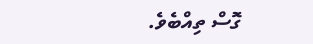ގޮސް ތިއްބެވެ.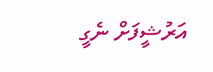އަރުޝީފަށް ނެގީ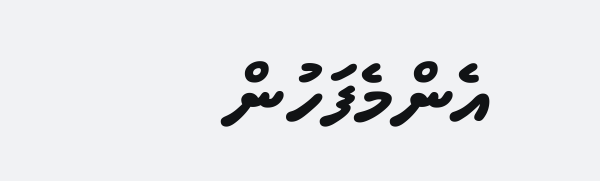އެންމެފަހުން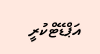އަޕްޑޭޓްކުރީ